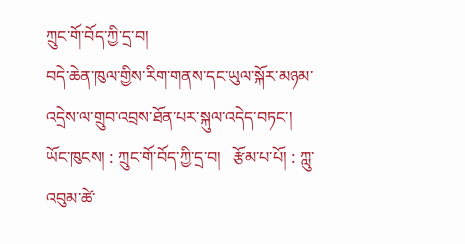ཀྲུང་གོ་བོད་ཀྱི་དྲ་བ།
བདེ་ཆེན་ཁུལ་གྱིས་རིག་གནས་དང་ཡུལ་སྐོར་མཉམ་འདྲེས་ལ་གྲུབ་འབྲས་ཐོན་པར་སྐུལ་འདེད་བཏང་།
ཡོང་ཁུངས། : ཀྲུང་གོ་བོད་ཀྱི་དྲ་བ།   རྩོམ་པ་པོ། : ཀླུ་འབུམ་ཚེ་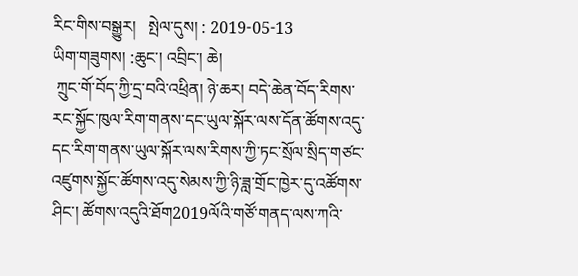རིང་གིས་བསྒྱུར།   སྤེལ་དུས། : 2019-05-13
ཡིག་གཟུགས། :ཆུང་། འབྲིང་། ཆེ།
 ཀྲུང་གོ་བོད་ཀྱི་དྲ་བའི་འཕྲིན། ཉེ་ཆར། བདེ་ཆེན་བོད་རིགས་རང་སྐྱོང་ཁུལ་རིག་གནས་དང་ཡུལ་སྐོར་ལས་དོན་ཚོགས་འདུ་དང་རིག་གནས་ཡུལ་སྐོར་ལས་རིགས་ཀྱི་ཏང་སྲོལ་སྲིད་གཙང་འཛུགས་སྐྱོང་ཚོགས་འདུ་སེམས་ཀྱི་ཉི་ཟླ་གྲོང་ཁྱེར་དུ་འཚོགས་ཤིང་། ཚོགས་འདུའི་ཐོག2019ལོའི་གཙོ་གནད་ལས་ཀའི་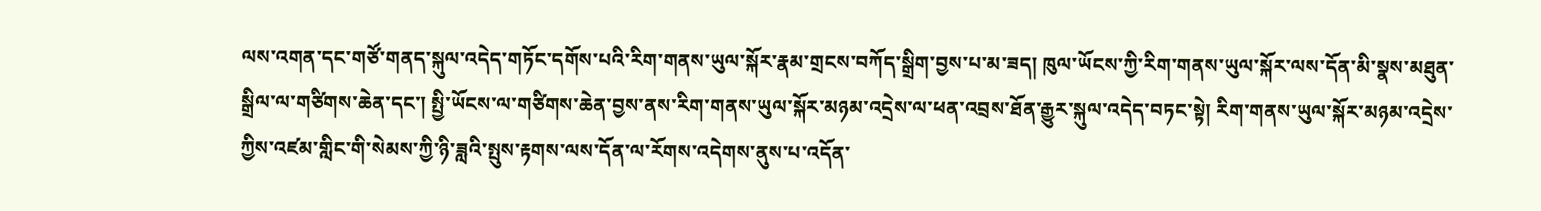ལས་འགན་དང་གཙོ་གནད་སྐུལ་འདེད་གཏོང་དགོས་པའི་རིག་གནས་ཡུལ་སྐོར་རྣམ་གྲངས་བཀོད་སྒྲིག་བྱས་པ་མ་ཟད། ཁུལ་ཡོངས་ཀྱི་རིག་གནས་ཡུལ་སྐོར་ལས་དོན་མི་སྣས་མཐུན་སྒྲིལ་ལ་གཙིགས་ཆེན་དང་། སྤྱི་ཡོངས་ལ་གཙིགས་ཆེན་བྱས་ནས་རིག་གནས་ཡུལ་སྐོར་མཉམ་འདྲེས་ལ་ཕན་འབྲས་ཐོན་རྒྱུར་སྐུལ་འདེད་བཏང་སྟེ། རིག་གནས་ཡུལ་སྐོར་མཉམ་འདྲེས་ཀྱིས་འཛམ་གླིང་གི་སེམས་ཀྱི་ཉི་ཟླའི་སྤུས་རྟགས་ལས་དོན་ལ་རོགས་འདེགས་ནུས་པ་འདོན་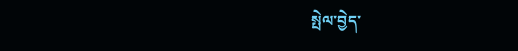སྤེལ་བྱེད་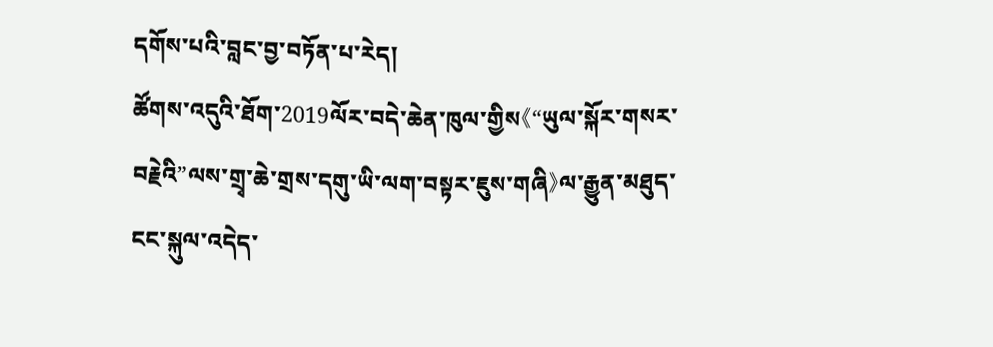དགོས་པའི་བླང་བྱ་བཏོན་པ་རེད།
ཚོགས་འདུའི་ཐོག་2019ལོར་བདེ་ཆེན་ཁུལ་གྱིས《“ཡུལ་སྐོར་གསར་བརྗེའི”ལས་གྲྭ་ཆེ་གྲས་དགུ་ཡི་ལག་བསྟར་ཇུས་གཞི》ལ་རྒྱུན་མཐུད་ངང་སྐུལ་འདེད་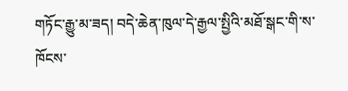གཏོང་རྒྱུ་མ་ཟད། བདེ་ཆེན་ཁུལ་དེ་རྒྱལ་སྤྱིའི་མཐོ་སྒང་གི་ས་ཁོངས་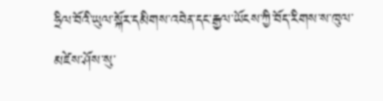ཧྲིལ་བོའི་ཡུལ་སྐོར་དམིགས་འབེན་དང་རྒྱལ་ཡོངས་ཀྱི་བོད་རིགས་ས་ཁུལ་མཛེས་ཤོས་སུ་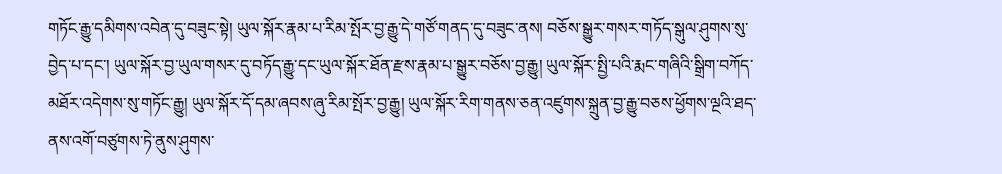གཏོང་རྒྱུ་དམིགས་འབེན་དུ་བཟུང་སྟེ། ཡུལ་སྐོར་རྣམ་པ་རིམ་སྤོར་བྱ་རྒྱུ་དེ་གཙོ་གནད་དུ་བཟུང་ནས། བཅོས་སྒྱུར་གསར་གཏོད་སྒུལ་ཤུགས་སུ་བྱེད་པ་དང་། ཡུལ་སྐོར་བྱ་ཡུལ་གསར་དུ་བཏོད་རྒྱུ་དང་ཡུལ་སྐོར་ཐོན་རྫས་རྣམ་པ་སྒྱུར་བཅོས་བྱ་རྒྱུ། ཡུལ་སྐོར་སྤྱི་པའི་རྨང་གཞིའི་སྒྲིག་བཀོད་མཐོར་འདེགས་སུ་གཏོང་རྒྱུ། ཡུལ་སྐོར་དོ་དམ་ཞབས་ཞུ་རིམ་སྤོར་བྱ་རྒྱུ། ཡུལ་སྐོར་རིག་གནས་ཅན་འཛུགས་སྐྲུན་བྱ་རྒྱུ་བཅས་ཕྱོགས་ལྔའི་ཐད་ནས་འགོ་བཙུགས་ཏེ་ནུས་ཤུགས་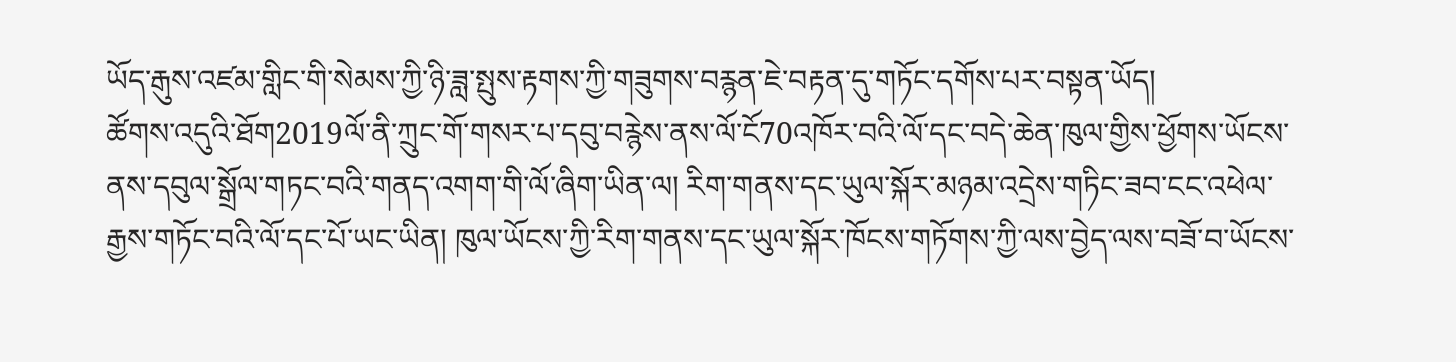ཡོད་རྒུས་འཛམ་གླིང་གི་སེམས་ཀྱི་ཉི་ཟླ་སྤུས་རྟགས་ཀྱི་གཟུགས་བརྙན་ཇེ་བརྟན་དུ་གཏོང་དགོས་པར་བསྟན་ཡོད།
ཚོགས་འདུའི་ཐོག2019ལོ་ནི་ཀྲུང་གོ་གསར་པ་དབུ་བརྙེས་ནས་ལོ་ངོ70འཁོར་བའི་ལོ་དང་བདེ་ཆེན་ཁུལ་གྱིས་ཕྱོགས་ཡོངས་ནས་དབུལ་སྒྲོལ་གཏང་བའི་གནད་འགག་གི་ལོ་ཞིག་ཡིན་ལ། རིག་གནས་དང་ཡུལ་སྐོར་མཉམ་འདྲེས་གཏིང་ཟབ་ངང་འཕེལ་རྒྱས་གཏོང་བའི་ལོ་དང་པོ་ཡང་ཡིན། ཁུལ་ཡོངས་ཀྱི་རིག་གནས་དང་ཡུལ་སྐོར་ཁོངས་གཏོགས་ཀྱི་ལས་བྱེད་ལས་བཟོ་བ་ཡོངས་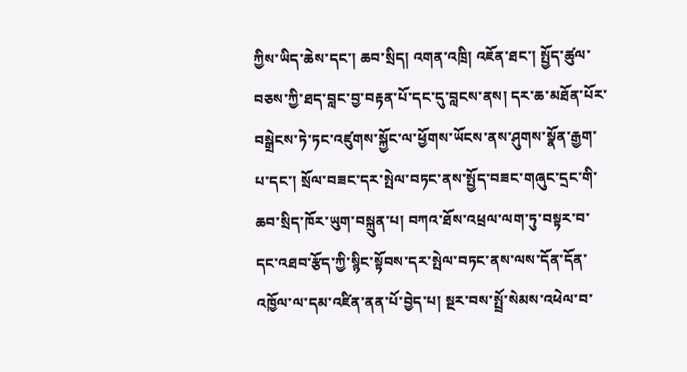ཀྱིས་ཡིད་ཆེས་དང་། ཆབ་སྲིད། འགན་འཁྲི། འཇོན་ཐང་། སྤྱོད་ཚུལ་བཅས་ཀྱི་ཐད་བླང་བྱ་བརྟན་པོ་དང་དུ་བླངས་ནས། དར་ཆ་མཐོན་པོར་བསྒྲེངས་ཏེ་ཏང་འཛུགས་སྐྱོང་ལ་ཕྱོགས་ཡོངས་ནས་ཤུགས་སྣོན་རྒྱག་པ་དང་། སྲོལ་བཟང་དར་སྤེལ་བཏང་ནས་སྤྱོད་བཟང་གཞུང་དྲང་གི་ཆབ་སྲིད་ཁོར་ཡུག་བསྐྲུན་པ། བཀའ་ཐོས་འཕྲལ་ལག་ཏུ་བསྟར་བ་དང་འཐབ་རྩོད་ཀྱི་སྙིང་སྟོབས་དར་སྤེལ་བཏང་ནས་ལས་དོན་དོན་འཁྱོལ་ལ་དམ་འཛིན་ནན་པོ་བྱེད་པ། སྔར་བས་སྤྲོ་སེམས་འཕེལ་བ་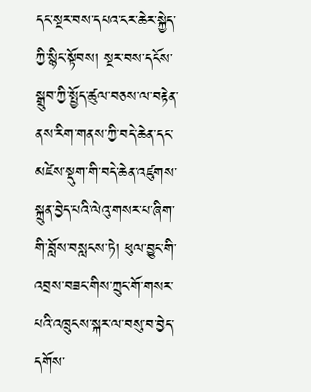དང་སྔར་བས་དཔའ་ངར་ཆེར་སྐྱེད་ཀྱི་སྙིང་སྟོབས། སྔར་བས་དངོས་སྒྲུབ་ཀྱི་སྤྱོད་ཚུལ་བཅས་ལ་བརྟེན་ནས་རིག་གནས་ཀྱི་བདེ་ཆེན་དང་མཛེས་སྡུག་གི་བདེ་ཆེན་འཛུགས་སྐྲུན་བྱེད་པའི་ལེའུ་གསར་པ་ཞིག་གི་བློས་བསླངས་ཏེ། ཕུལ་བྱུང་གི་འབྲས་བཟང་གིས་ཀྲུང་གོ་གསར་པའི་འཁྲུངས་སྐར་ལ་བསུ་བ་བྱེད་དགོས་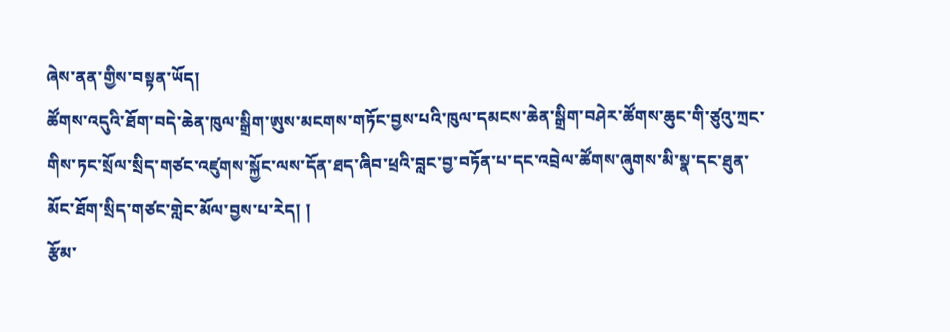ཞེས་ནན་གྱིས་བསྟན་ཡོད།
ཚོགས་འདུའི་ཐོག་བདེ་ཆེན་ཁུལ་སྒྲིག་ཨུས་མངགས་གཏོང་བྱས་པའི་ཁུལ་དམངས་ཆེན་སྒྲིག་བཤེར་ཚོགས་ཆུང་གི་ཙུའུ་ཀྲང་གིས་ཏང་སྲོལ་སྲིད་གཙང་འཛུགས་སྐྱོང་ལས་དོན་ཐད་ཞིབ་ཕྲའི་བླང་བྱ་བཏོན་པ་དང་འབྲེལ་ཚོགས་ཞུགས་མི་སྣ་དང་ཐུན་མོང་ཐོག་སྲིད་གཙང་གླེང་མོལ་བྱས་པ་རེད། །
རྩོམ་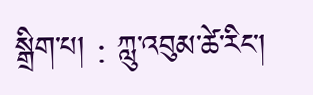སྒྲིག་པ། : ཀླུ་འབུམ་ཚེ་རིང་།